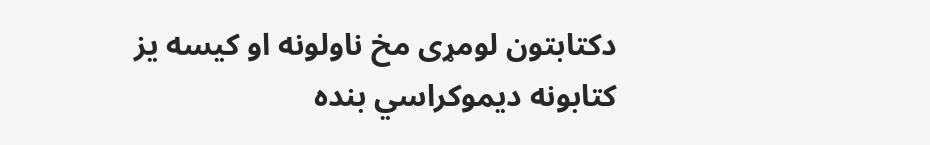دکتابتون لومړی مخ ناولونه او کیسه یز کتابونه ديموكراسي بنده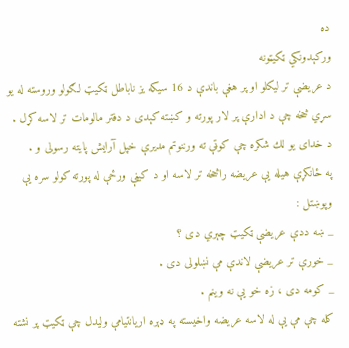ده
وركېدونكي ټكيټونه
د عريضې تر ليكلو او پر هغې باندې د 16 سيكه يز ناباطل ټكيټ لګولو وروسته له يو سړي څخه چې د ادارې پر لار پورته و كښته كېدى د دفتر مالومات تر لاسه كړل .
د خداى يو لك شكره چې كوټې ته ورننوتم مديرې خپل آرايش پايته رسولى و .
په ځانكړې هيله يې عريضه راڅخه تر لاسه او د كيڼې ورځې له پورته كولو سره يې وپوښتل :
_ ښه ددې عريضې ټكيټ چېري دى ؟
_ خورې تر عريضې لاندې مې نښلولى دى .
_ كومه دى ، زه خو يې نه وينم .
كله چې مې يې له لاسه عريضه واخيسته په ډېره اريانتيامې وليدل چې ټكيټ پر نشته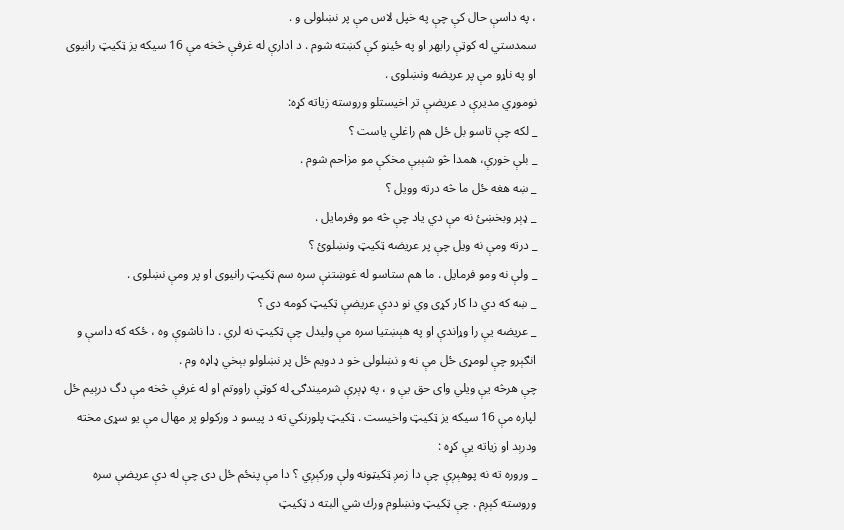، په داسې حال كې چې په خپل لاس مې پر نښلولى و .
سمدستي له كوټې رابهر او په ځينو كې كښته شوم . د ادارې له غرفې څخه مې 16 سيكه يز ټكيټ رانيوى او په ناړو مې پر عريضه ونښلوى .
نوموړي مديرې د عريضې تر اخيستلو وروسته زياته كړه:
_ لكه چې تاسو بل ځل هم راغلي ياست ؟
_ بلې خورې، همدا څو شېبې مخكې مو مزاحم شوم .
_ ښه هغه ځل ما څه درته وويل ؟
_ ډېر وبخښئ نه مې دي ياد چې څه مو وفرمايل .
_ درته ومې نه ويل چې پر عريضه ټكيټ ونښلوئ ؟
_ ولې نه ومو فرمايل . ما هم ستاسو له غوښتنې سره سم ټكيټ رانيوى او پر ومې نښلوى .
_ ښه كه دي دا كار كړى وي نو ددې عريضې ټكيټ كومه دى ؟
_ عريضه يې را وړاندې او په هېښتيا سره مې وليدل چې ټكيټ نه لري . دا ناشوې وه ، ځكه كه داسې و انګېرو چې لومړى ځل مې نه و نښلولى خو د دويم ځل پر نښلولو بېخي ډاډه وم .
چې هرڅه يې ويلي واى حق يې و ، په ډېرې شرميندګۍ له كوټې راووتم او له غرفې څخه مې دگ درېيم ځل لپاره مې 16 سيكه يز ټكيټ واخيست . ټكيټ پلورنكي ته د پيسو د وركولو پر مهال مې يو سړى مخته ودرېد او زياته يې كړه :
_ وروره ته نه پوهېږې چې دا زمږ ټكيټونه ولې وركېږي ؟ دا مې پنځم ځل دى چې له دې عريضې سره وروسته كېږم . چې ټكيټ ونښلوم ورك شي البته د ټكيټ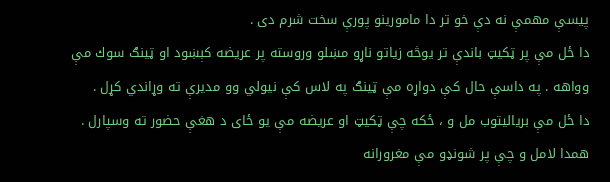پيسې مهمې نه دې خو تر دا مامورينو پورې سخت شرم دى .
دا ځل مې پر ټكيټ باندې تر يوڅه زياتو ناړو مښلو وروسته پر عريضه كېښود او ټينګ سوك مې وواهه . په داسې حال كې دواړه مې ټينګ په لاس كې نيولي وو مديرې ته وړاندي كړل .
دا ځل مې برياليتوب مل و ، ځكه چې ټكيټ او عريضه مې يو ځاى د هغې حضور ته وسپارل . همدا لامل و چې پر شونډو مې مغرورانه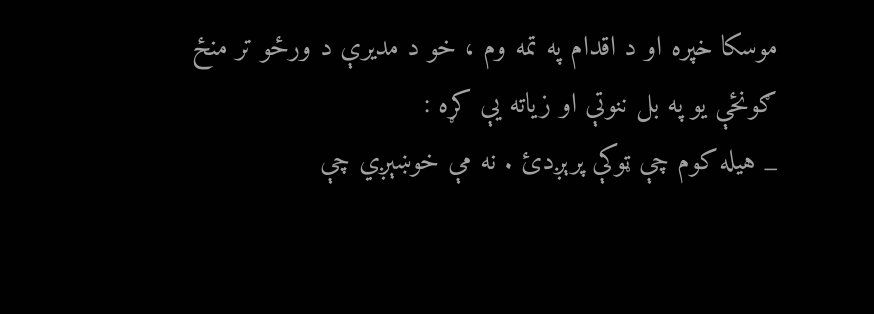موسكا خپره او د اقدام په تمه وم ، خو د مديرې د ورځو تر منځ ګونځې يو په بل ننوتې او زياته يې كړه :
_ هيله كوم چې ټوكې پرېږدئ . نه مې خوښېږي چې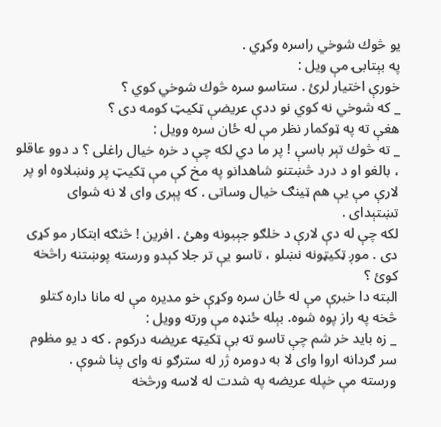يو څوك شوخي راسره وكړي .
په بېتابۍ مې ويل :
خورې اختيار لرئ . ستاسو سره څوك شوخي كوي ؟
_ كه شوخي نه كوي نو ددې عريضې ټكيټ كومه دى ؟
هغې ته په ټوكمار نظر مې له ځان سره وويل :
_ ته څوك تېر باسې ! پر ما دي لكه چې د خره خيال راغلى ؟ د دوو عاقلو ، بالغو او د درد څښتنو شاهدانو په مخ كې مې ټكيټ پر ونښلاوه او پر لارې مې يې هم ټينګ خيال وساتى . كه پېرى واى لا نه شواى تښتېداى .
لكه چې له دې لارې د خلګو جېبونه وهئ . افرين ! څنګه ابتكار مو كړى دى . موږ ټكيټونه نښلو ، تاسو يې تر جلا كېدو ورسته پوښتنه راڅخه كوئ ؟
البته دا خبرې مې له ځان سره وكړې خو مديره مې له مانا داره كتلو څخه په راز پوه شوه. بېله ځنډه مې ورته وويل :
_ زه بايد خر شم چې تاسو ته بې ټكيټه عريضه دركوم . كه د يو مظوم سر ګردانه اروا واى لا به دومره ژر له سترګو نه واى پنا شوې .
ورسته مې خپله عريضه په شدت له لاسه ورڅخه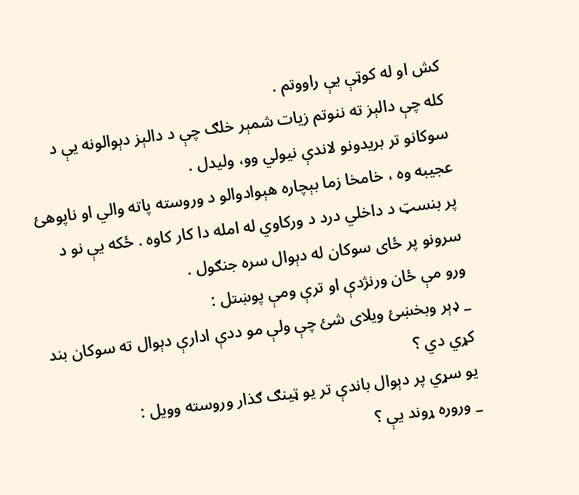كش او له كوټې يې راووتم .
كله چې دالېز ته ننوتم زيات شمېر خلګ چې د دالېز دېوالونه يې د سوكانو تر بريدونو لاندې نيولي وو، وليدل .
عجيبه وه ، خامخا زما بېچاره هېوادوالو د وروسته پاته والي او ناپوهئ پر بنسټ د داخلي درد د وركاوي له امله دا كار كاوه . ځكه يې نو د سرونو پر ځاى سوكان له دېوال سره جنګول .
ورو مې ځان ورنژدې او ترې ومې پوښتل :
_ ډېر وبخښئ ويلاى شئ چې ولې مو ددې ادارې دېوال ته سوكان بند كړي دي ؟
يو سړي پر دېوال باندې تر يو ټينګ ګذار وروسته وويل :
_ وروره ړوند يې ؟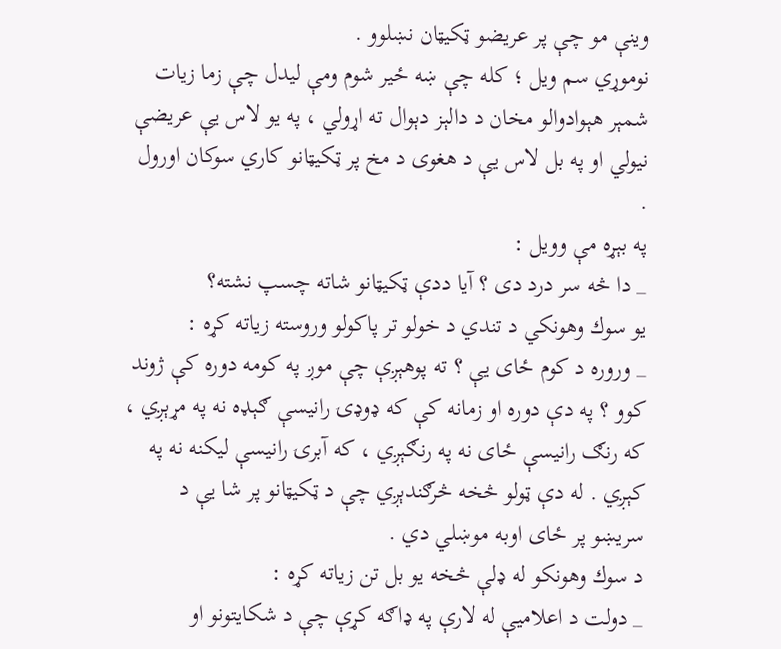وينې مو چې پر عريضو ټكيټان نښلوو .
نوموړي سم ويل ؛ كله چې ښه ځير شوم ومې ليدل چې زما زيات شمېر هېوادوالو مخان د دالېز دېوال ته اړولي ، په يو لاس يې عريضې نيولي او په بل لاس يې د هغوى د مخ پر ټكيټانو كاري سوكان اورول .
په بېړه مې وويل :
_ دا څه سر درد دى ؟ آيا ددې ټكيټانو شاته چسپ نشته؟
يو سوك وهونكي د تندي د خولو تر پاكولو وروسته زياته كړه :
_ وروره د كوم ځاى يې ؟ ته پوهېږې چې موږ په كومه دوره كې ژوند كوو ؟ په دې دوره او زمانه كې كه ډوډۍ رانيسې ګېډه نه په مړېږي ، كه رنګ رانيسې ځاى نه په رنګېږي ، كه آبرۍ رانيسې ليكنه نه په كېږي . له دې ټولو څخه څرګندېږي چې د ټكيټانو پر شا يې د سريښو پر ځاى اوبه موښلي دي .
د سوك وهونكو له ډلې څخه يو بل تن زياته كړه :
_ دولت د اعلاميې له لارې په ډاګه كړې چې د شكايتونو او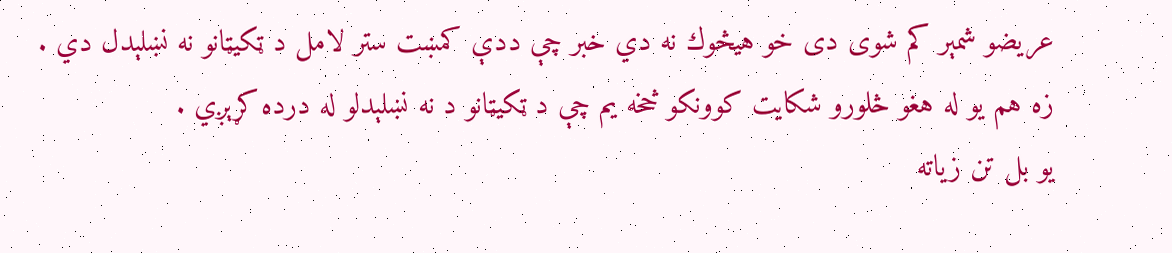عريضو شمېر كم شوى دى خو هيڅوك نه دي خبر چې ددې كمښت ستر لامل د ټكيټانو نه نښلېدل دي .
زه هم يو له هغو څلورو شكايت كوونكو څخه يم چې د ټكيټانو د نه نښلېدلو له درده كړېږي .
يو بل تن زياته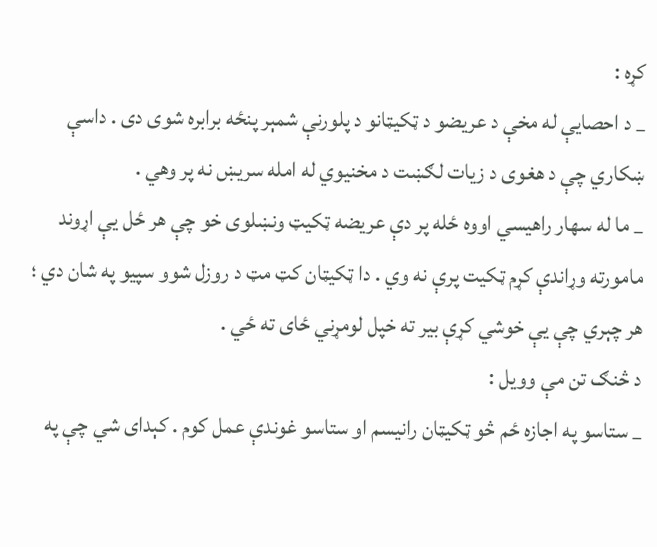كړه :
_ د احصايې له مخې د عريضو د ټكيټانو د پلورنې شمېر پنځه برابره شوى دى . داسې ښكاري چې د هغوى د زيات لګښت د مخنيوي له امله سريښ نه پر وهي .
_ ما له سهار راهيسي اووه ځله پر دې عريضه ټكيټ ونښلوى خو چې هر ځل يې اړوند مامورته وړاندې كړم ټكيت پرې نه وي . دا ټكيټان كټ مټ د روزل شوو سپيو په شان دي ؛
هر چېري چې يې خوشي كړې بير ته خپل لومړني ځاى ته ځي .
د څنګ تن مې وويل :
_ ستاسو په اجازه ځم څو ټكيټان رانيسم او ستاسو غوندې عمل كوم . كېداى شي چې په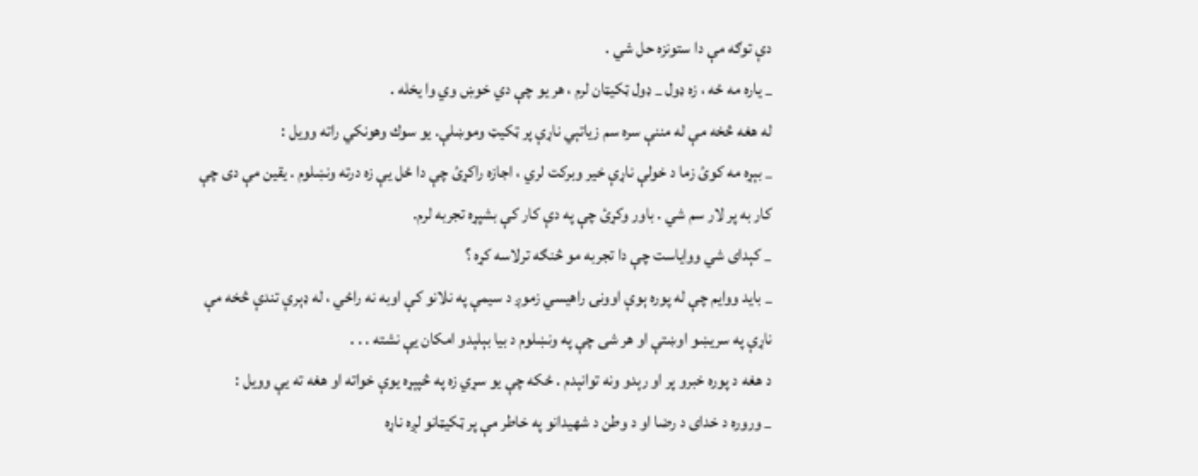دې توګه مې دا ستونزه حل شي .
_ ياره مه ځه ، زه ډول _ ډول ټكيټان لرم ، هر يو چې دي خوښ وي وا يخله .
له هغه څخه مې له مننې سره سم زياتېي ناړې پر ټكيټ وموښلې. يو سوك وهونكي راته وويل :
_ بېړه مه كوئ زما د خولې ناړې خير وبركت لري ، اجازه راكړئ چې دا ځل يې زه درته ونښلوم . يقين مې دى چې كار به پر لار سم شي . باور وكړئ چې په دې كار كې بشپړه تجربه لرم.
_ كېداى شي وواياست چې دا تجربه مو څنګه ترلاسه كړه ؟
_ بايد ووايم چې له پوره ېوې اوونۍ راهيسي زموږ د سيمې په نلانو كې اوبه نه راځي ، له ډېرې تندې څخه مې ناړې په سريښو اوښتې او هر شى چې په ونښلوم د بيا بېلېدو امكان يې نشته . . .
د هغه د پوره خبرو پر او رېدو ونه توانېدم . ځكه چې يو سړي زه په څپېړه يوې خواته او هغه ته يې وويل :
_ وروره د خداى د رضا او د وطن د شهيدانو په خاطر مې پر ټكيټانو لږه ناړه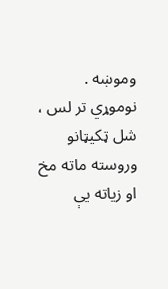وموښه .
نوموړي تر لس ، شل ټكيټانو وروسته ماته مخ او زياته يې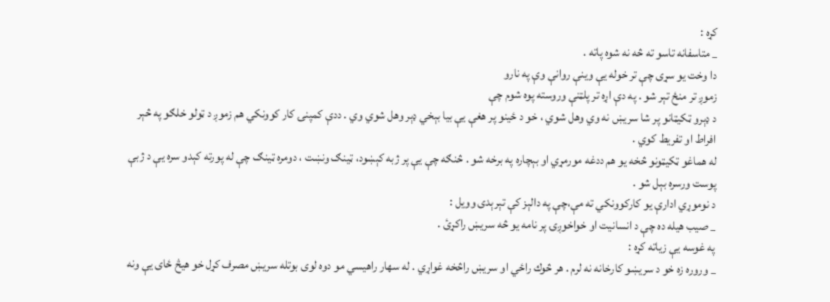كړه :
_ متاسفانه تاسو ته څه نه شوه پاته .
دا وخت يو سړى چې تر خوله يې وينې روانې وې په نارو
زموږ تر منځ تېر شو . په دې اړه تر پلټنې وروسته پوه شوم چې
د ډېرو ټكيټانو پر شا سريښ نه وي وهل شوي ، خو د ځينو پر هغې يې بيا بېخي ډېر وهل شوي وي . ددې كمپنۍ كار كوونكي هم زموږ د ټولو خلګو په څېر افراط او تفريط كوي .
له هماغو ټكيټونو څخه يو هم ددغه مورمړي او بېچاره په برخه شو . څنګه چې يې پر ژبه كېښود، ټينګ ونښت ، دومره ټينګ چې له پورته كېدو سره يې د ژبې پوست ورسره بېل شو .
د نوموړي ادارې يو كاركوونكي ته مې،چې په دالېز كې تېرېدى وويل :
_ صيب هيله ده چې د انسانيت او خواخوږۍ پر نامه يو څه سريښ راكړئ .
په غوسه يې زياته كړه :
_ وروره زه خو د سريښو كارخانه نه لرم . هر څوك راځي او سريښ راڅخه غواړي . له سهار راهيسي مو دوه لوى بوتله سريښ مصرف كړل خو هيڅ ځاى يې ونه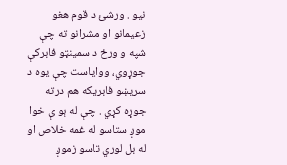نيو . ورشئ د قوم هغو زعيمانو او مشرانو ته چې شپه و ورځ د سمينټو فابركې جوړوي، وواياست چې يوه د سريښو فابريكه هم درته جوړه كړي . چې له ېو ې خوا موږ ستاسو له غمه خلاص او له بل لوري تاسو زموږ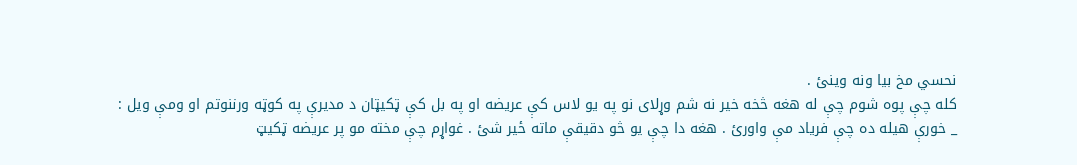نحسي مخ بيا ونه وينئ .
كله چې پوه شوم چې له هغه څخه خير نه شم وړلاى نو په يو لاس كې عريضه او په بل كې ټكيټان د مديرې په كوټه ورننوتم او ومې ويل :
_ خورې هيله ده چې فرياد مې واورئ . هغه دا چې يو څو دقيقې ماته ځير شئ . غواړم چې مخته مو پر عريضه ټكيټ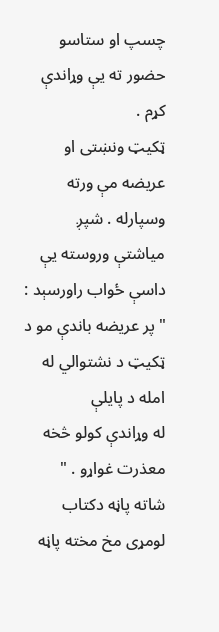چسپ او ستاسو حضور ته يې وړاندې كړم .
ټكيټ ونښتى او عريضه مې ورته وسپارله . شپږ
مياشتې وروسته يې داسې ځواب راورسېد :
" پر عريضه باندې مو د ټكيټ د نشتوالي له امله د پايلې
له وړاندې كولو څخه معذرت غواړو . "
شاته پاڼه دکتاب لومړی مخ مخته پاڼه